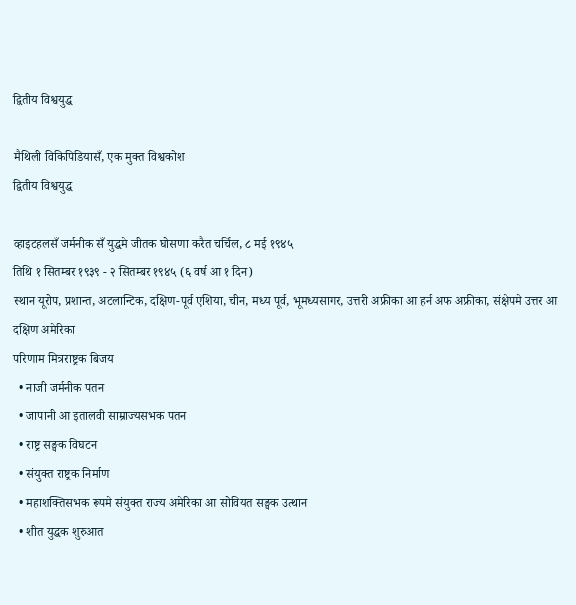द्वितीय विश्वयुद्ध

मैथिली विकिपिडियासँ, एक मुक्त विश्वकोश
द्वितीय विश्वयुद्ध

व्हाइटहलसँ जर्मनीक सँ युद्धमे जीतक घोसणा करैत चर्चिल, ८ मई १९४५
तिथि १ सितम्बर १९३९ - २ सितम्बर १९४५ (६ वर्ष आ १ दिन)
स्थान यूरोप, प्रशान्त, अटलान्टिक, दक्षिण-पूर्व एशिया, चीन, मध्य पूर्व, भूमध्यसागर, उत्तरी अफ्रीका आ हर्न अफ अफ्रीका, संक्षेपमे उत्तर आ दक्षिण अमेरिका
परिणाम मित्रराष्ट्रक बिजय
  • नाजी जर्मनीक पतन
  • जापानी आ इतालवी साम्राज्यसभक पतन
  • राष्ट्र सङ्घक विघटन
  • संयुक्त राष्ट्रक निर्माण
  • महाशक्तिसभक रूपमे संयुक्त राज्य अमेरिका आ सोवियत सङ्घक उत्थान
  • शीत युद्धक शुरुआत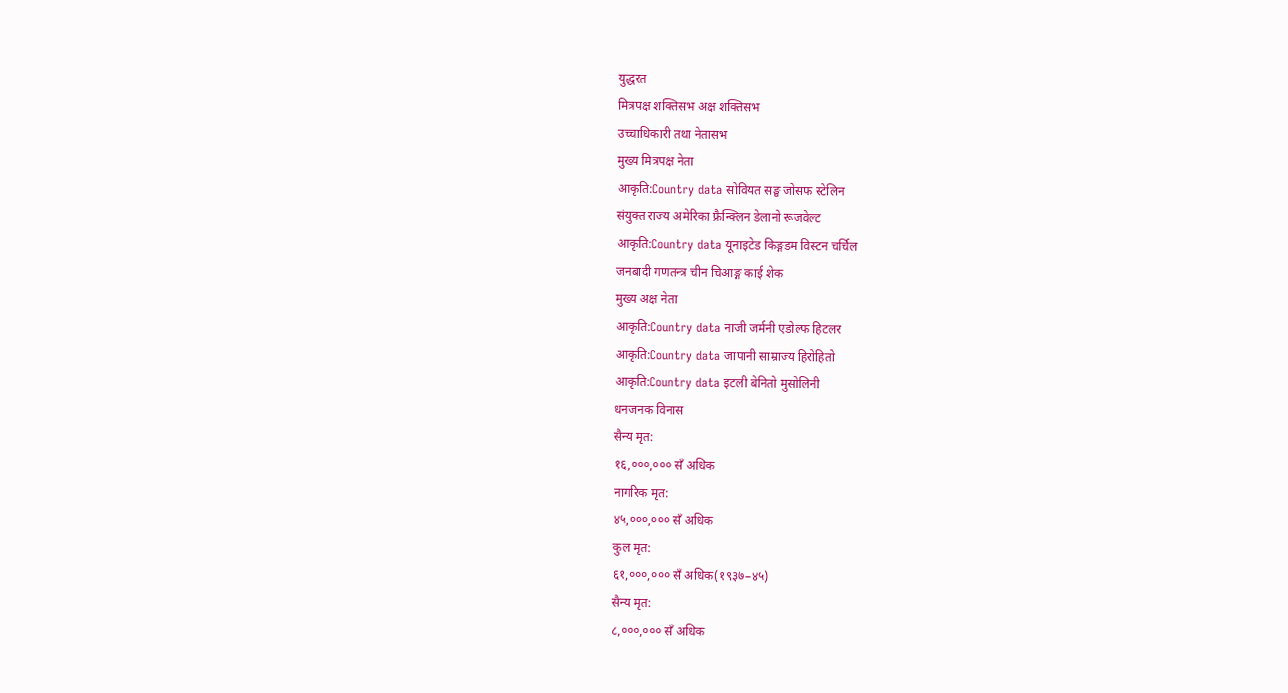युद्धरत
मित्रपक्ष शक्तिसभ अक्ष शक्तिसभ
उच्चाधिकारी तथा नेतासभ
मुख्य मित्रपक्ष नेता
आकृति:Country data सोवियत सङ्घ जोसफ स्टेलिन
संयुक्त राज्य अमेरिका फ्रैन्क्लिन डेलानो रूजवेल्ट
आकृति:Country data यूनाइटेड किङ्गडम विस्टन चर्चिल
जनबादी गणतन्त्र चीन चिआङ्ग काई शेक
मुख्य अक्ष नेता
आकृति:Country data नाजी जर्मनी एडोल्फ हिटलर
आकृति:Country data जापानी साम्राज्य हिरोहितो
आकृति:Country data इटली बेनितो मुसोलिनी
धनजनक विनास
सैन्य मृत:
१६,०००,००० सँ अधिक
नागरिक मृत:
४५,०००,००० सँ अधिक
कुल मृत:
६१,०००,००० सँ अधिक(१९३७–४५)
सैन्य मृत:
८,०००,००० सँ अधिक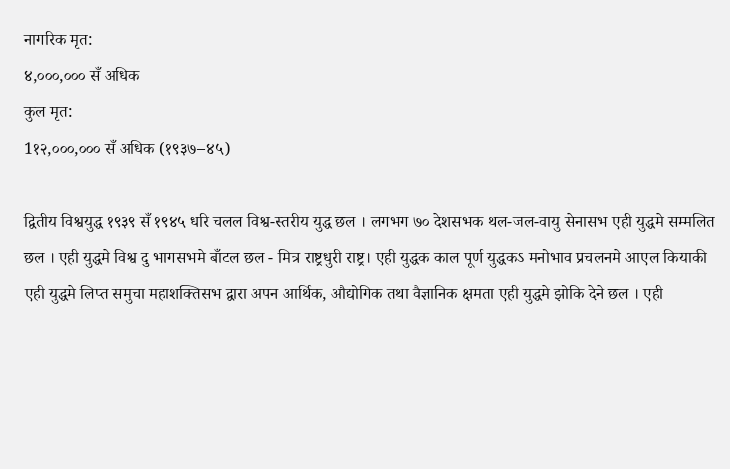नागरिक मृत:
४,०००,००० सँ अधिक
कुल मृत:
1१२,०००,००० सँ अधिक (१९३७–४५)

द्वितीय विश्वयुद्ध १९३९ सँ १९४५ धरि चलल विश्व-स्तरीय युद्ध छल । लगभग ७० देशसभक थल-जल-वायु सेनासभ एही युद्धमे सम्मलित छल । एही युद्धमे विश्व दु भागसभमे बाँटल छल - मित्र राष्ट्रधुरी राष्ट्र। एही युद्धक काल पूर्ण युद्धकऽ मनोभाव प्रचलनमे आएल कियाकी एही युद्धमे लिप्त समुचा महाशक्तिसभ द्वारा अपन आर्थिक, औद्योगिक तथा वैज्ञानिक क्षमता एही युद्धमे झोकि देने छल । एही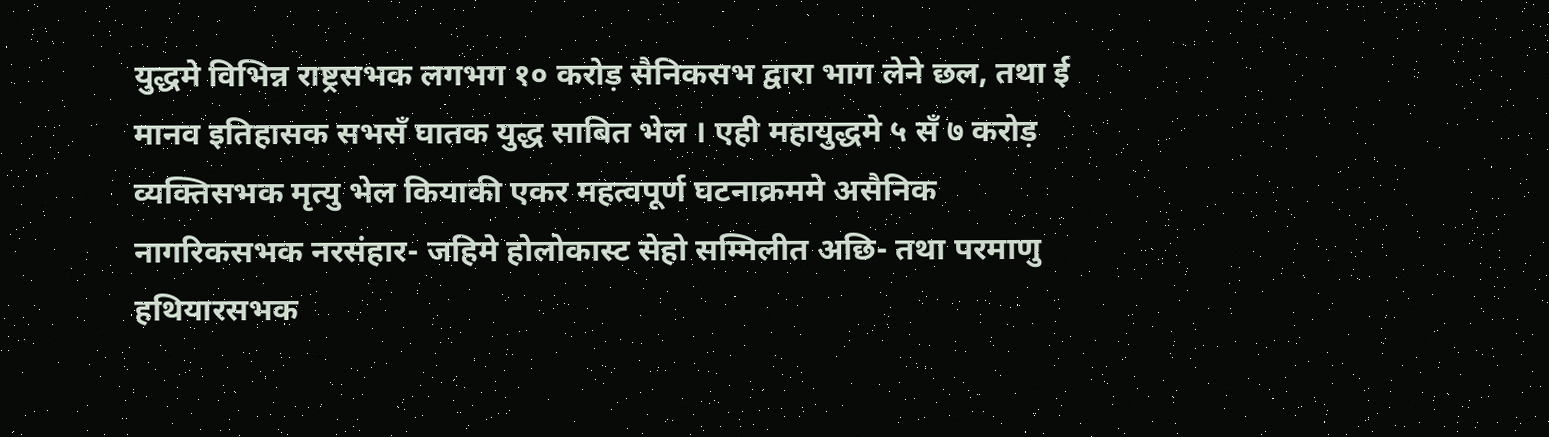युद्धमे विभिन्न राष्ट्रसभक लगभग १० करोड़ सैनिकसभ द्वारा भाग लेने छल, तथा ई मानव इतिहासक सभसँ घातक युद्ध साबित भेल । एही महायुद्धमे ५ सँ ७ करोड़ व्यक्तिसभक मृत्यु भेल कियाकी एकर महत्वपूर्ण घटनाक्रममे असैनिक नागरिकसभक नरसंहार- जहिमे होलोकास्ट सेहो सम्मिलीत अछि- तथा परमाणु हथियारसभक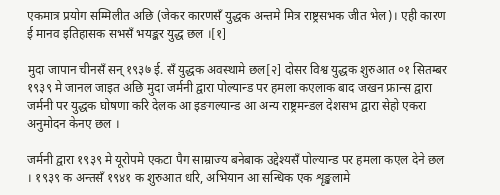एकमात्र प्रयोग सम्मिलीत अछि (जेकर कारणसँ युद्धक अन्तमे मित्र राष्ट्रसभक जीत भेल)। एही कारण ई मानव इतिहासक सभसँ भयङ्कर युद्ध छल ।[१]

मुदा जापान चीनसँ सन् १९३७ ई. सँ युद्धक अवस्थामे छल[२] दोसर विश्व युद्धक शुरुआत ०१ सितम्बर १९३९ मे जानल जाइत अछि मुदा जर्मनी द्वारा पोल्यान्ड पर हमला कएलाक बाद जखन फ्रान्स द्वारा जर्मनी पर युद्धक घोषणा करि देलक आ इङगल्यान्ड आ अन्य राष्ट्रमन्डल देशसभ द्वारा सेहो एकरा अनुमोदन केनए छल ।

जर्मनी द्वारा १९३९ मे यूरोपमे एकटा पैग साम्राज्य बनेबाक उद्देश्यसँ पोल्यान्ड पर हमला कएल देने छल । १९३९ क अन्तसँ १९४१ क शुरुआत धरि, अभियान आ सन्धिक एक शृङ्खलामे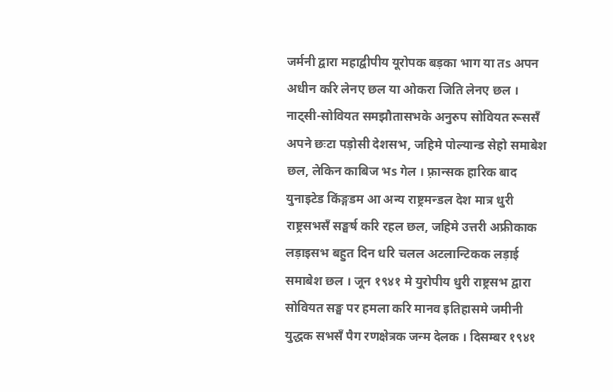जर्मनी द्वारा महाद्वीपीय यूरोपक बड़का भाग या तs अपन अधीन करि लेनए छल या ओकरा जिति लेनए छल । नाट्सी-सोवियत समझौतासभके अनुरुप सोवियत रूससँ अपने छःटा पड़ोसी देशसभ, जहिमे पोल्यान्ड सेहो समाबेश छल, लेकिन काबिज भs गेल । फ़्रान्सक हारिक बाद युनाइटेड किंङ्गडम आ अन्य राष्ट्रमन्डल देश मात्र धुरी राष्ट्रसभसँ सङ्घर्ष करि रहल छल, जहिमे उत्तरी अफ्रीकाक लड़ाइसभ बहुत दिन धरि चलल अटलान्टिकक लड़ाई समाबेश छल । जून १९४१ मे युरोपीय धुरी राष्ट्रसभ द्वारा सोवियत सङ्घ पर हमला करि मानव इतिहासमे जमीनी युद्धक सभसँ पैग रणक्षेत्रक जन्म देलक । दिसम्बर १९४१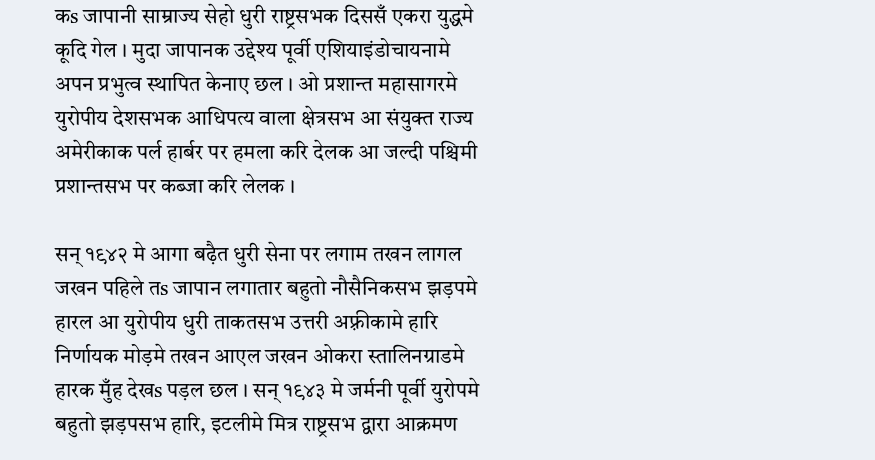कs जापानी साम्राज्य सेहो धुरी राष्ट्रसभक दिससँ एकरा युद्धमे कूदि गेल । मुदा जापानक उद्देश्य पूर्वी एशियाइंडोचायनामे अपन प्रभुत्व स्थापित केनाए छल । ओ प्रशान्त महासागरमे युरोपीय देशसभक आधिपत्य वाला क्षेत्रसभ आ संयुक्त राज्य अमेरीकाक पर्ल हार्बर पर हमला करि देलक आ जल्दी पश्चिमी प्रशान्तसभ पर कब्जा करि लेलक ।

सन् १९४२ मे आगा बढ़ैत धुरी सेना पर लगाम तखन लागल जखन पहिले तs जापान लगातार बहुतो नौसैनिकसभ झड़पमे हारल आ युरोपीय धुरी ताकतसभ उत्तरी अफ़्रीकामे हारि निर्णायक मोड़मे तखन आएल जखन ओकरा स्तालिनग्राडमे हारक मुँह देखs पड़ल छल । सन् १९४३ मे जर्मनी पूर्वी युरोपमे बहुतो झड़पसभ हारि, इटलीमे मित्र राष्ट्रसभ द्वारा आक्रमण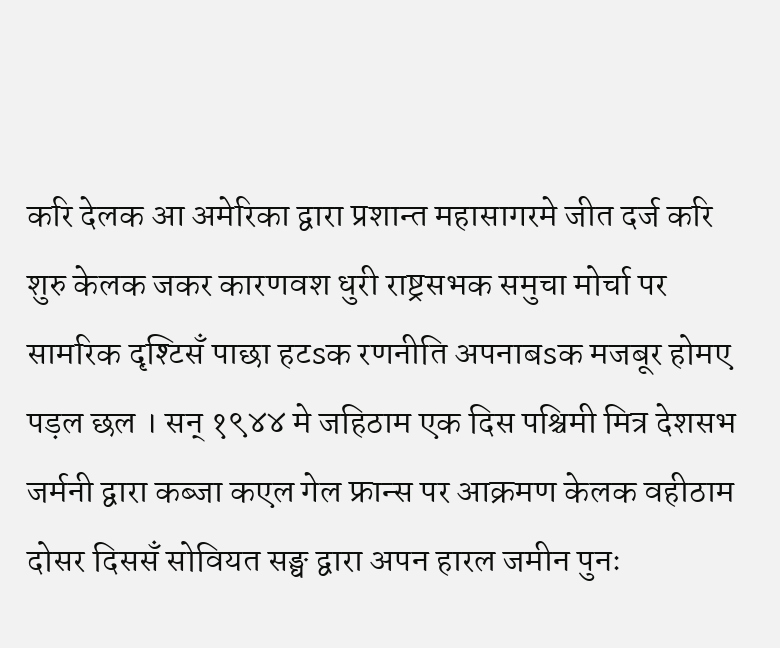करि देलक आ अमेरिका द्वारा प्रशान्त महासागरमे जीत दर्ज करि शुरु केलक जकर कारणवश धुरी राष्ट्रसभक समुचा मोर्चा पर सामरिक दृश्टिसँ पाछा हटsक रणनीति अपनाबsक मजबूर होमए पड़ल छल । सन् १९४४ मे जहिठाम एक दिस पश्चिमी मित्र देशसभ जर्मनी द्वारा कब्जा कएल गेल फ्रान्स पर आक्रमण केलक वहीठाम दोसर दिससँ सोवियत सङ्घ द्वारा अपन हारल जमीन पुनः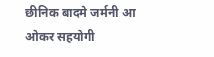छीनिक बादमे जर्मनी आ ओकर सहयोगी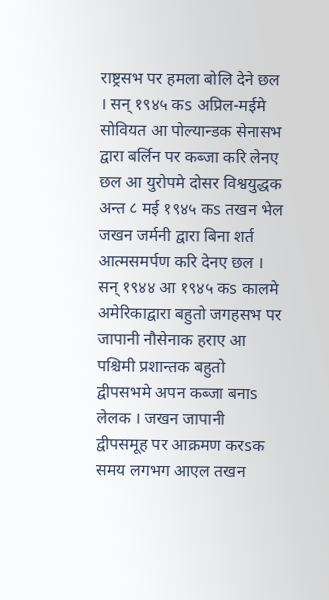राष्ट्रसभ पर हमला बोलि देने छल । सन् १९४५ कs अप्रिल-मईमे सोवियत आ पोल्यान्डक सेनासभ द्वारा बर्लिन पर कब्जा करि लेनए छल आ युरोपमे दोसर विश्वयुद्धक अन्त ८ मई १९४५ कs तखन भेल जखन जर्मनी द्वारा बिना शर्त आत्मसमर्पण करि देनए छल ।
सन् १९४४ आ १९४५ कs कालमे अमेरिकाद्वारा बहुतो जगहसभ पर जापानी नौसेनाक हराए आ पश्चिमी प्रशान्तक बहुतो द्वीपसभमे अपन कब्जा बनाs लेलक । जखन जापानी द्वीपसमूह पर आक्रमण करsक समय लगभग आएल तखन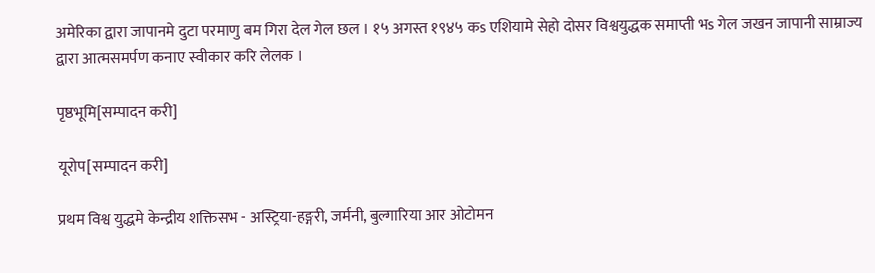अमेरिका द्वारा जापानमे दुटा परमाणु बम गिरा देल गेल छल । १५ अगस्त १९४५ कs एशियामे सेहो दोसर विश्वयुद्धक समाप्ती भs गेल जखन जापानी साम्राज्य द्वारा आत्मसमर्पण कनाए स्वीकार करि लेलक ।

पृष्ठभूमि[सम्पादन करी]

यूरोप[सम्पादन करी]

प्रथम विश्व युद्धमे केन्द्रीय शक्तिसभ - अस्ट्रिया-हङ्गरी, जर्मनी, बुल्गारिया आर ओटोमन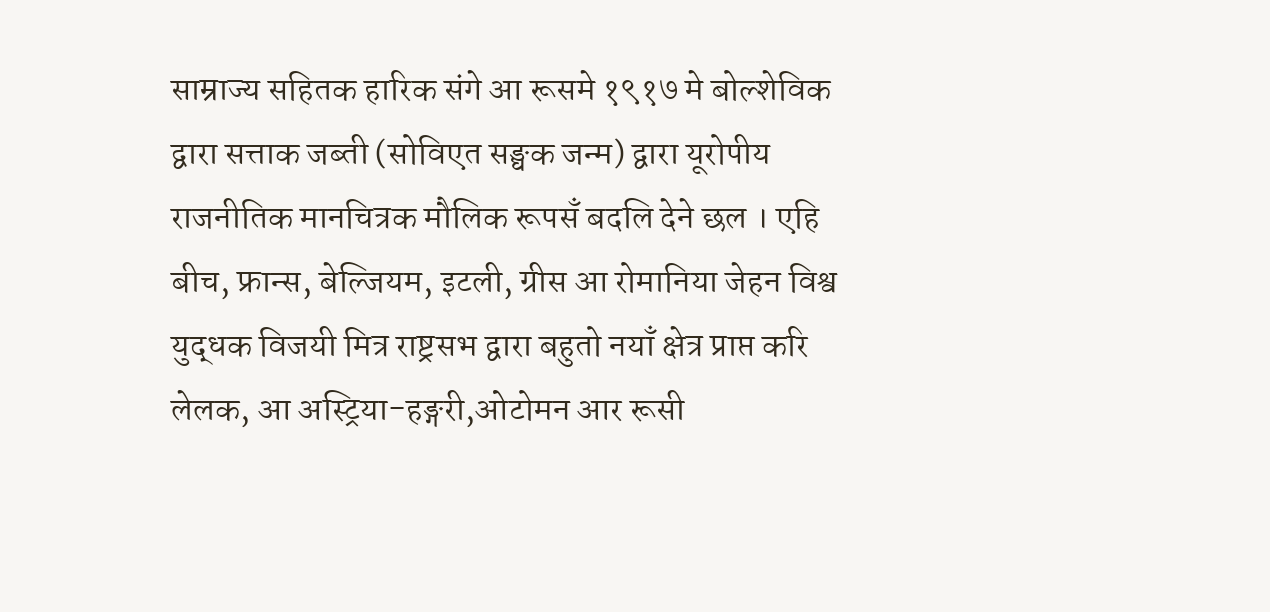साम्राज्य सहितक हारिक संगे आ रूसमे १९१७ मे बोल्शेविक द्वारा सत्ताक जब्ती (सोविएत सङ्घक जन्म) द्वारा यूरोपीय राजनीतिक मानचित्रक मौलिक रूपसँ बदलि देने छल । एहि बीच, फ्रान्स, बेल्जियम, इटली, ग्रीस आ रोमानिया जेहन विश्व युद्धक विजयी मित्र राष्ट्रसभ द्वारा बहुतो नयाँ क्षेत्र प्राप्त करि लेलक, आ अस्ट्रिया-हङ्गरी,ओटोमन आर रूसी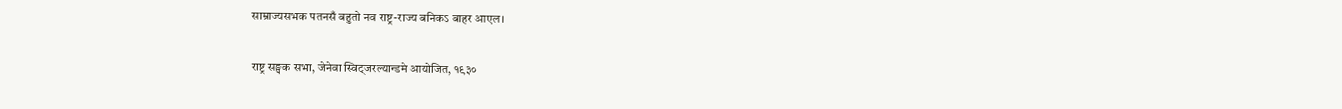साम्राज्यसभक पतनसँ बहुतो नव राष्ट्र-राज्य बनिकऽ बाहर आएल।

राष्ट्र सङ्घक सभा, जेनेवा स्विट्जरल्यान्डमे आयोजित, १९३०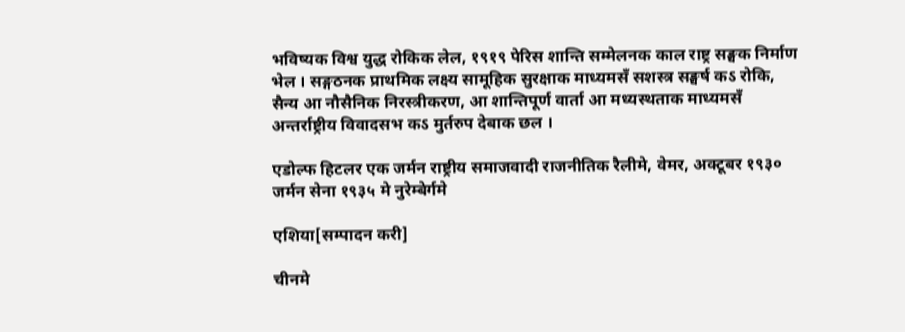भविष्यक विश्व युद्ध रोकिक लेल, १९१९ पेरिस शान्ति सम्मेलनक काल राष्ट्र सङ्घक निर्माण भेल । सङ्गठनक प्राथमिक लक्ष्य सामूहिक सुरक्षाक माध्यमसँ सशस्त्र सङ्घर्ष कऽ रोकि, सैन्य आ नौसैनिक निरस्त्रीकरण, आ शान्तिपूर्ण वार्ता आ मध्यस्थताक माध्यमसँ अन्तर्राष्ट्रीय विवादसभ कऽ मुर्तरुप देबाक छल ।

एडोल्फ हिटलर एक जर्मन राष्ट्रीय समाजवादी राजनीतिक रैलीमे, वेमर, अक्टूबर १९३०
जर्मन सेना १९३५ मे नुरेम्बेर्गमे

एशिया[सम्पादन करी]

चीनमे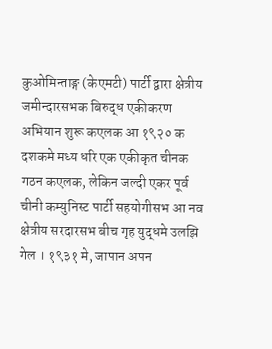कुओमिन्ताङ्ग (केएमटी) पार्टी द्वारा क्षेत्रीय जमीन्दारसभक बिरुद्ध एकीकरण अभियान शुरू कएलक आ १९२० क दशकमे मध्य धरि एक एकीकृत चीनक गठन कएलक, लेकिन जल्दी एकर पूर्व चीनी कम्युनिस्ट पार्टी सहयोगीसभ आ नव क्षेत्रीय सरदारसभ बीच गृह युद्धमे उलझि गेल । १९३१ मे, जापान अपन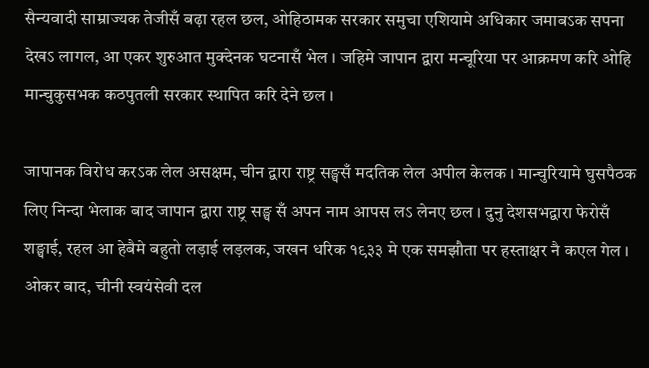सैन्यवादी साम्राज्यक तेजीसँ बढ़ा रहल छल, ओहिठामक सरकार समुचा एशियामे अधिकार जमाबऽक सपना देखऽ लागल, आ एकर शुरुआत मुक्देनक घटनासँ भेल । जहिमे जापान द्वारा मन्चूरिया पर आक्रमण करि ओहि मान्चुकुसभक कठपुतली सरकार स्थापित करि देने छल ।

जापानक विरोध करऽक लेल असक्षम, चीन द्वारा राष्ट्र सङ्घसँ मदतिक लेल अपील केलक । मान्चुरियामे घुसपैठक लिए निन्दा भेलाक बाद जापान द्वारा राष्ट्र सङ्घ सँ अपन नाम आपस लऽ लेनए छल । दुनु देशसभद्वारा फेरोसँ शङ्घाई, रहल आ हेबैमे बहुतो लड़ाई लड़लक, जखन धरिक १९३३ मे एक समझौता पर हस्ताक्षर नै कएल गेल । ओकर बाद, चीनी स्वयंसेवी दल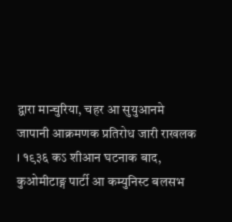द्वारा मान्चुरिया, चहर आ सुयुआनमे जापानी आक्रमणक प्रतिरोध जारी राखलक । १९३६ कऽ शीआन घटनाक बाद, कुओमीटाङ्ग पार्टी आ कम्युनिस्ट बलसभ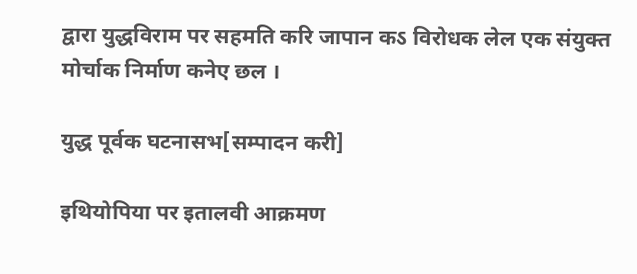द्वारा युद्धविराम पर सहमति करि जापान कऽ विरोधक लेल एक संयुक्त मोर्चाक निर्माण कनेए छल ।

युद्ध पूर्वक घटनासभ[सम्पादन करी]

इथियोपिया पर इतालवी आक्रमण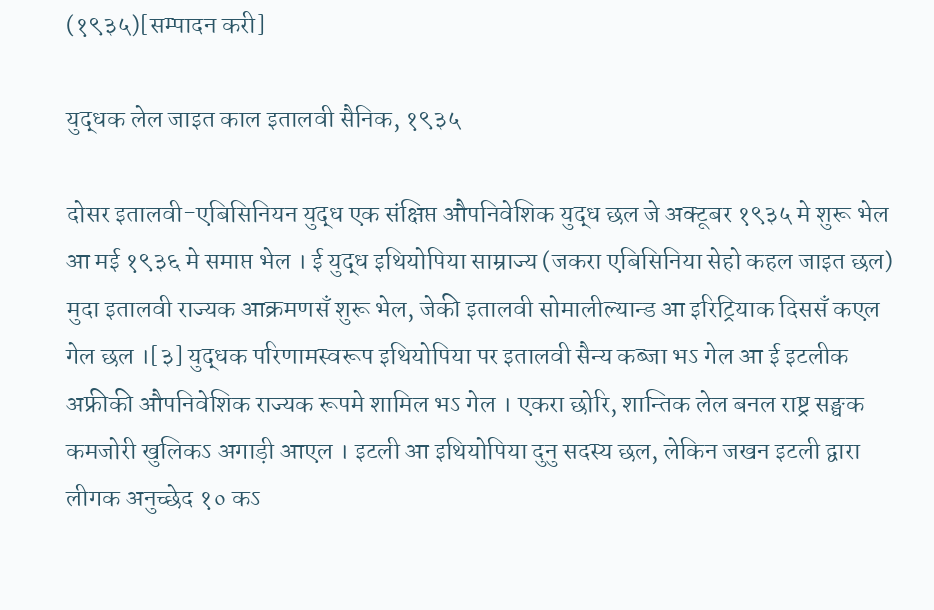(१९३५)[सम्पादन करी]

युद्धक लेल जाइत काल इतालवी सैनिक, १९३५

दोसर इतालवी-एबिसिनियन युद्ध एक संक्षिप्त औपनिवेशिक युद्ध छल जे अक्टूबर १९३५ मे शुरू भेल आ मई १९३६ मे समाप्त भेल । ई युद्ध इथियोपिया साम्राज्य (जकरा एबिसिनिया सेहो कहल जाइत छल) मुदा इतालवी राज्यक आक्रमणसँ शुरू भेल, जेकी इतालवी सोमालील्यान्ड आ इरिट्रियाक दिससँ कएल गेल छल ।[३] युद्धक परिणामस्वरूप इथियोपिया पर इतालवी सैन्य कब्जा भऽ गेल आ ई इटलीक अफ्रीकी औपनिवेशिक राज्यक रूपमे शामिल भऽ गेल । एकरा छोरि, शान्तिक लेल बनल राष्ट्र सङ्घक कमजोरी खुलिकऽ अगाड़ी आएल । इटली आ इथियोपिया दुनु सदस्य छल, लेकिन जखन इटली द्वारा लीगक अनुच्छेद १० कऽ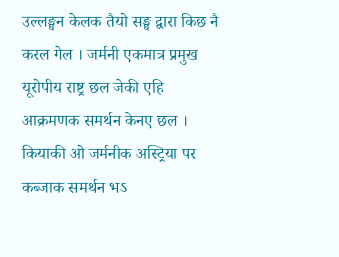उल्लङ्घन केलक तैयो सङ्घ द्वारा किछ नै करल गेल । जर्मनी एकमात्र प्रमुख यूरोपीय राष्ट्र छल जेकी एहि आक्रमणक समर्थन केनए छल । कियाकी ओ जर्मनीक अस्ट्रिया पर कब्जाक समर्थन भऽ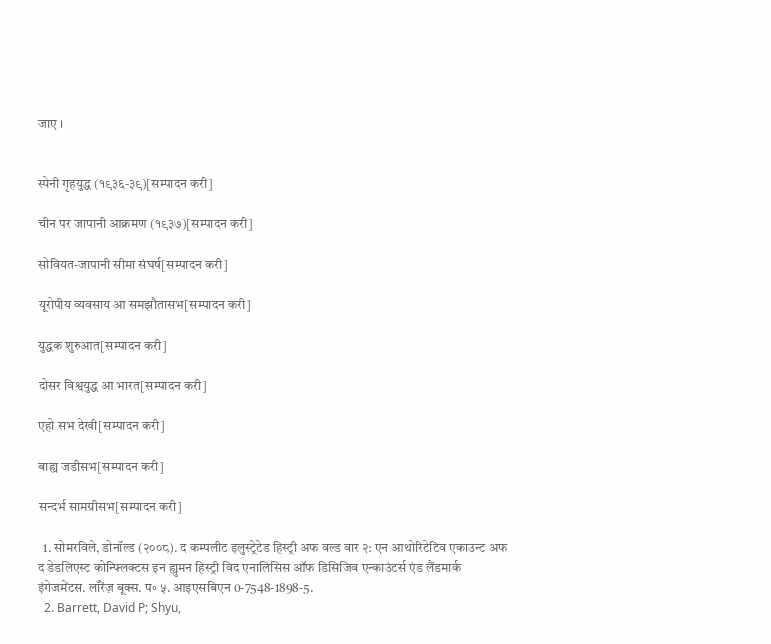जाए ।


स्पेनी गृहयुद्ध (१९३६-३९)[सम्पादन करी]

चीन पर जापानी आक्रमण (१९३७)[सम्पादन करी]

सोवियत-जापानी सीमा संघर्ष[सम्पादन करी]

यूरोपीय व्यवसाय आ समझौतासभ[सम्पादन करी]

युद्धक शुरुआत[सम्पादन करी]

दोसर विश्वयुद्ध आ भारत[सम्पादन करी]

एहो सभ देखी[सम्पादन करी]

बाह्य जडीसभ[सम्पादन करी]

सन्दर्भ सामग्रीसभ[सम्पादन करी]

  1. सोमरविले, डोनॉल्ड (२००८). द कम्पलीट इलुस्ट्रेटेड हिस्ट्री अफ वल्ड वार २: एन आथोरिटेटिव एकाउन्ट अफ द डेडलिएस्ट कोन्फ्लिक्टस इन ह्युमन हिस्ट्री विद एनालिसिस ऑफ डिसिजिव एन्काउंटर्स एंड लैंडमार्क इंगेजमेंटस. लॉरेंज़ बूक्स. प॰ ५. आइएसबिएन 0-7548-1898-5.
  2. Barrett, David P; Shyu,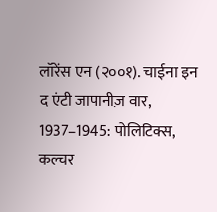लॉरेंस एन (२००१). चाईना इन द एंटी जापानीज़ वार, 1937–1945: पोलिटिक्स, कल्चर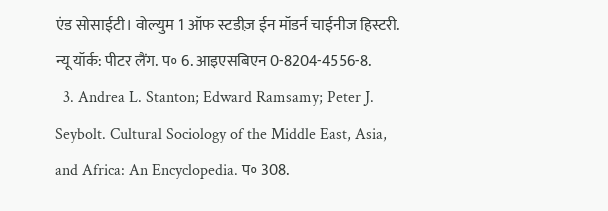एंड सोसाईटी। वोल्युम 1 ऑफ स्टडीज़ ईन मॉडर्न चाईनीज हिस्टरी. न्यू यॉर्क: पीटर लैंग. प॰ 6. आइएसबिएन 0-8204-4556-8.
  3. Andrea L. Stanton; Edward Ramsamy; Peter J. Seybolt. Cultural Sociology of the Middle East, Asia, and Africa: An Encyclopedia. प॰ 308.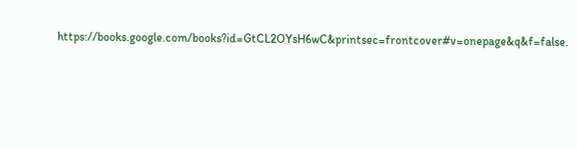https://books.google.com/books?id=GtCL2OYsH6wC&printsec=frontcover#v=onepage&q&f=false.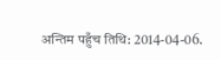अन्तिम पहुँच तिथि: 2014-04-06.